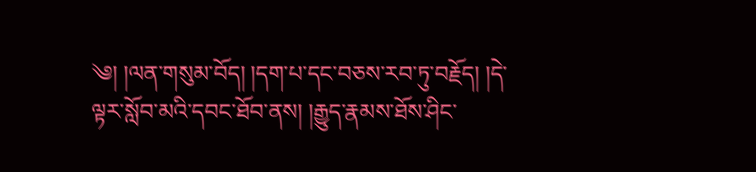༄། །ལན་གསུམ་བོད། །དག་པ་དང་བཅས་རབ་ཏུ་བརྗོད། །དེ་ལྟར་སློབ་མའི་དབང་ཐོབ་ནས། །རྒྱུད་རྣམས་ཐོས་ཤིང་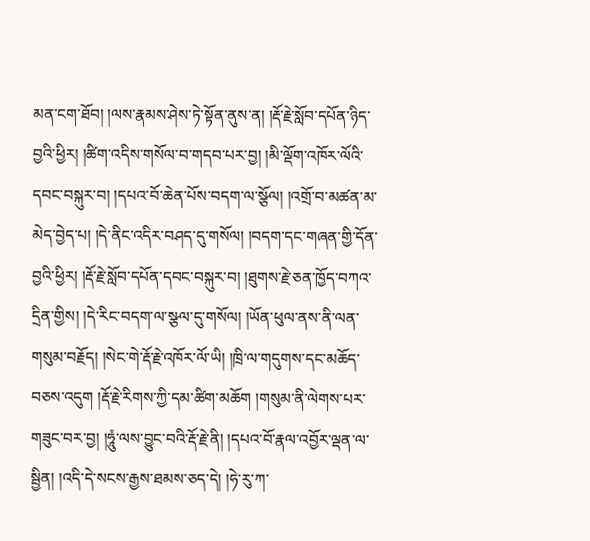མན་ངག་ཐོབ། །ལས་རྣམས་ཤེས་ཏེ་སྟོན་ནུས་ན། །རྡོ་རྗེ་སློབ་དཔོན་ཉིད་བྱའི་ཕྱིར། །ཚིག་འདིས་གསོལ་བ་གདབ་པར་བྱ། །མི་ལྡོག་འཁོར་ལོའི་དབང་བསྐུར་བ། །དཔའ་བོ་ཆེན་པོས་བདག་ལ་སྩོལ། །འགྲོ་བ་མཚན་མ་མེད་བྱེད་པ། །དེ་ནིང་འདིར་བཤད་དུ་གསོལ། །བདག་དང་གཞན་གྱི་དོན་བྱའི་ཕྱིར། །རྡོ་རྗེ་སློབ་དཔོན་དབང་བསྐུར་བ། །ཐུགས་རྗེ་ཅན་ཁྱོད་བཀའ་དྲིན་གྱིས། །དེ་རིང་བདག་ལ་སྩལ་དུ་གསོལ། །ཡོན་ཕུལ་ནས་ནི་ལན་གསུམ་བརྗོད། །སེང་གེ་རྡོ་རྗེ་འཁོར་ལོ་ཡི། །ཁྲི་ལ་གདུགས་དང་མཆོད་བཅས་འདུག །རྡོ་རྗེ་རིགས་ཀྱི་དམ་ཚིག་མཆོག །གསུམ་ནི་ལེགས་པར་གཟུང་བར་བྱ། །ཧཱུཾ་ལས་བྱུང་བའི་རྡོ་རྗེ་ནི། །དཔའ་བོ་རྣལ་འབྱོར་ལྡན་ལ་སྦྱིན། །འདི་དེ་སངས་རྒྱས་ཐམས་ཅད་དེ། །ཧེ་རུ་ཀ་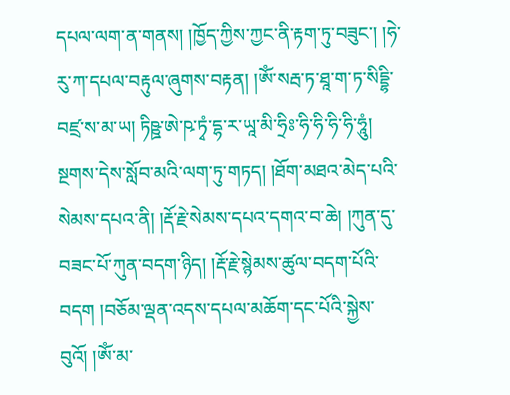དཔལ་ལག་ན་གནས། །ཁྱོད་ཀྱིས་ཀྱང་ནི་རྟག་ཏུ་བཟུང་། །ཧེ་རུ་ཀ་དཔལ་བརྟུལ་ཞུགས་བརྟན། །ཨོཾ་སརྦ་ཏ་ཐཱ་ག་ཏ་སིདྡྷི་བཛྲ་ས་མ་ཡ། ཏིཥྛ་ཨེ་ཥ་ཏྭཾ་དྷ་ར་ཡཱ་མི་ཧྲིཿ་ཧི་ཧི་ཧི་ཧི་ཧཱུཾ། སྔགས་དེས་སློབ་མའི་ལག་ཏུ་གཏད། །ཐོག་མཐའ་མེད་པའི་སེམས་དཔའ་ནི། །རྡོ་རྗེ་སེམས་དཔའ་དགའ་བ་ཆེ། །ཀུན་དུ་བཟང་པོ་ཀུན་བདག་ཉིད། །རྡོ་རྗེ་སྙེམས་ཚུལ་བདག་པོའི་བདག །བཅོམ་ལྡན་འདས་དཔལ་མཆོག་དང་པོའི་སྐྱེས་བུའོ། །ཨོཾ་མ་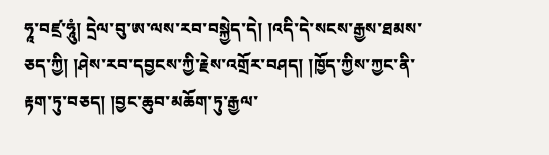ཧཱ་བཛྲ་ཧཱུཾ། དྲེལ་བུ་ཨ་ལས་རབ་བསྐྱེད་དེ། །འདི་དེ་སངས་རྒྱས་ཐམས་ཅད་ཀྱི། །ཤེས་རབ་དབྱངས་ཀྱི་རྗེས་འགྲོར་བཤད། །ཁྱོད་ཀྱིས་ཀྱང་ནི་རྟག་ཏུ་བཅད། །བྱང་ཆུབ་མཆོག་ཏུ་རྒྱལ་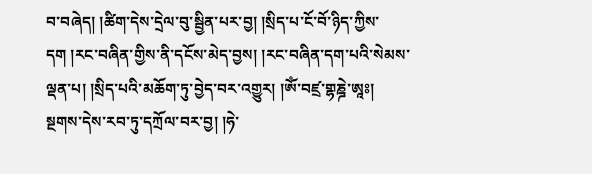བ་བཞེད། །ཚིག་དེས་དྲེལ་བུ་སྦྱིན་པར་བྱ། །སྲིད་པ་ངོ་བོ་ཉིད་ཀྱིས་དག །རང་བཞིན་གྱིས་ནི་དངོས་མེད་བྱས། །རང་བཞིན་དག་པའི་སེམས་ལྡན་པ། །སྲིད་པའི་མཆོག་ཏུ་བྱེད་བར་འགྱུར། །ཨོཾ་བཛྲ་གྷཎྜེ་ཨཱཿ། སྔགས་དེས་རབ་ཏུ་དཀྲོལ་བར་བྱ། །ཧེ་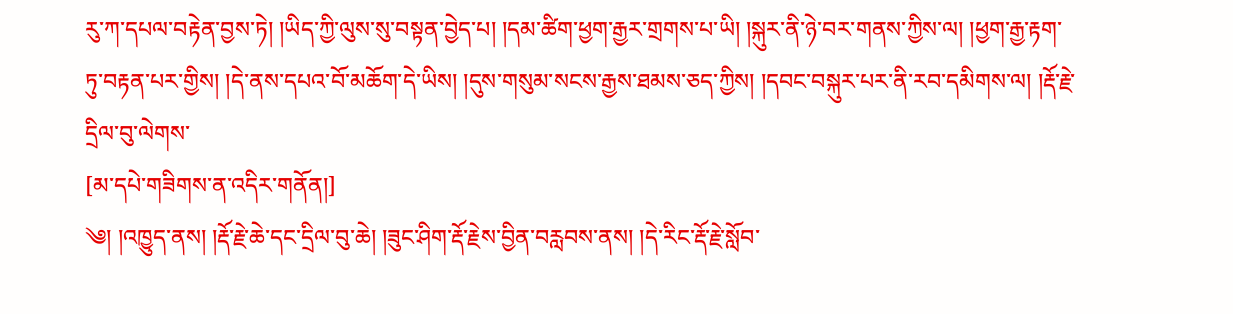རུ་ཀ་དཔལ་བརྟེན་བྱས་ཏེ། །ཡིད་ཀྱི་ལུས་སུ་བསྟན་བྱེད་པ། །དམ་ཚིག་ཕྱག་རྒྱར་གྲགས་པ་ཡི། །སྐུར་ནི་ཉེ་བར་གནས་ཀྱིས་ལ། །ཕྱག་རྒྱ་རྟག་ཏུ་བརྟན་པར་གྱིས། །དེ་ནས་དཔའ་བོ་མཆོག་དེ་ཡིས། །དུས་གསུམ་སངས་རྒྱས་ཐམས་ཅད་ཀྱིས། །དབང་བསྐུར་པར་ནི་རབ་དམིགས་ལ། །རྡོ་རྗེ་དྲིལ་བུ་ལེགས་
[མ་དཔེ་གཟིགས་ན་འདིར་གནོན།]
༄། །འཁྱུད་ནས། །རྡོ་རྗེ་ཆེ་དང་དྲིལ་བུ་ཆེ། །ཟུང་ཤིག་རྡོ་རྗེས་བྱིན་བརླབས་ནས། །དེ་རིང་རྡོ་རྗེ་སློབ་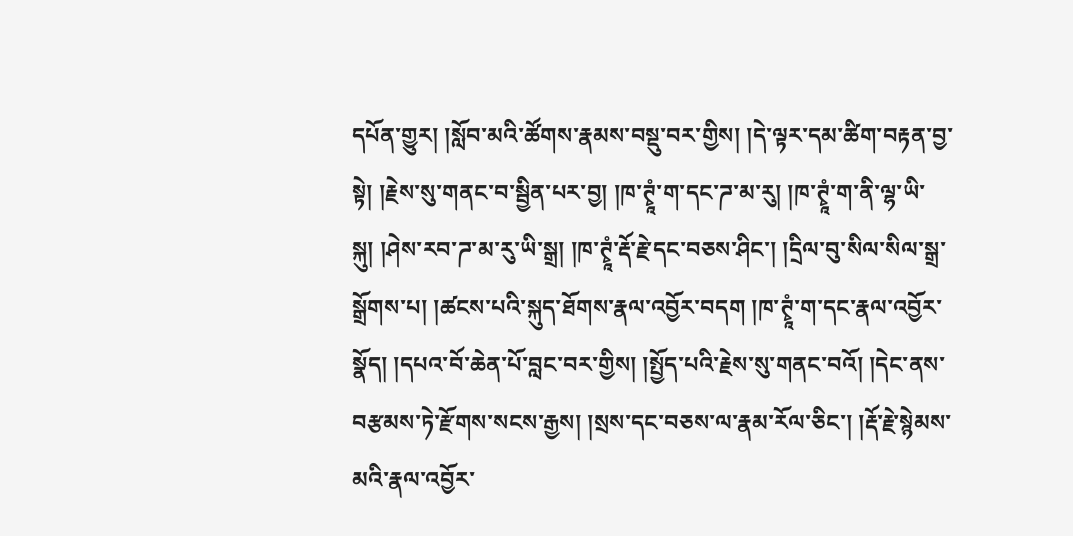དཔོན་གྱུར། །སློབ་མའི་ཚོགས་རྣམས་བསྡུ་བར་གྱིས། །དེ་ལྟར་དམ་ཚིག་བརྟན་བྱ་སྟེ། །རྗེས་སུ་གནང་བ་སྦྱིན་པར་བྱ། །ཁ་ཊྭཱཾ་ག་དང་ཌ་མ་རུ། །ཁ་ཊྭཱཾ་ག་ནི་ལྷ་ཡི་སྐུ། །ཤེས་རབ་ཌ་མ་རུ་ཡི་སྒྲ། །ཁ་ཊྭཱཾ་རྡོ་རྗེ་དང་བཅས་ཤིང་། །དྲིལ་བུ་སིལ་སིལ་སྒྲ་སྒྲོགས་པ། །ཚངས་པའི་སྐུད་ཐོགས་རྣལ་འབྱོར་བདག །ཁ་ཊྭཱཾ་ག་དང་རྣལ་འབྱོར་སྣོད། །དཔའ་བོ་ཆེན་པོ་བླང་བར་གྱིས། །སྤྱོད་པའི་རྗེས་སུ་གནང་བའོ། །དེང་ནས་བརྩམས་ཏེ་རྫོགས་སངས་རྒྱས། །སྲས་དང་བཅས་ལ་རྣམ་རོལ་ཅིང་། །རྡོ་རྗེ་སྙེམས་མའི་རྣལ་འབྱོར་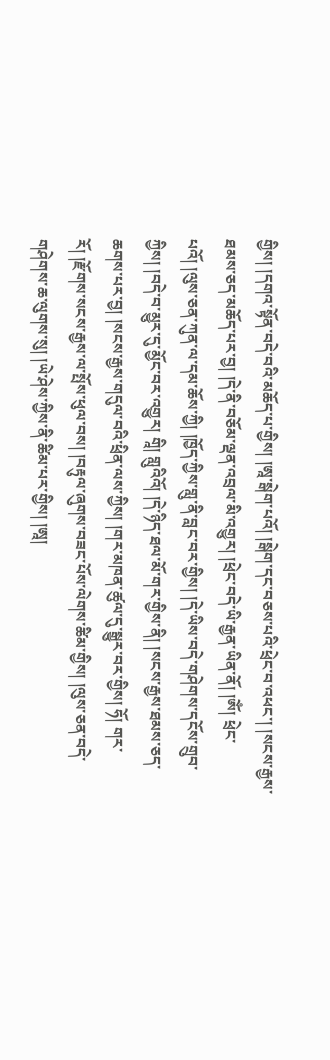གྱིས། །དགའ་སྟོན་བདེ་བའི་མཆོད་པ་གྱིས། །ཨཱ་སྒེག་པའོ། །སྒེག་དང་བཅས་པའི་ཕྲེང་བ་འཕང་། །སངས་རྒྱས་ཐམས་ཅད་མཆོད་པར་བྱ། །དེ་ནི་བཅོམ་ལྡན་འབྲལ་མི་འགྱུར། །ཕྲེང་བདེ་ཡི་རྒྱན་ཡིན་ནོ། །ཨོཾ། ཕྲེང་པའོ། །ལུས་ཅན་ཀུན་ལ་དམ་ཆོས་ཀྱི། །ཁྱོད་ཀྱིས་གླུ་ནི་བླང་བར་གྱིས། །དེ་ཡིས་བདེ་གཤེགས་དངོས་གྲུབ་ཀྱིས། །བདེ་བ་མྱུར་དུ་མྱོང་བར་འགྱུར། གཱི། གླུའིའོ། །དེ་ཉིད་ཐལ་མོ་གར་གྱིས་ནི། །སངས་རྒྱས་ཐམས་ཅད་ཆགས་པར་བྱ། །སངས་རྒྱས་གདུལ་བའི་ཕྲིན་ལས་ཀྱིས། །གར་མཁན་ཚུལ་དུ་སྒྱུར་བར་གྱིས། ཧོ། གར་རོ། །རྫོགས་སངས་རྒྱས་ལ་སྤོས་ཕུལ་བས། །བརྟུལ་ཞུགས་བཟང་པོས་ལེགས་ཚིམ་གྱིས། །ལུས་ཅན་བདེ་གཤེགས་ཆ་ལུགས་སུ། །ཡེ་ཤེས་ཀྱིས་ནི་ཚིམ་པར་གྱིས། །ཨཱ།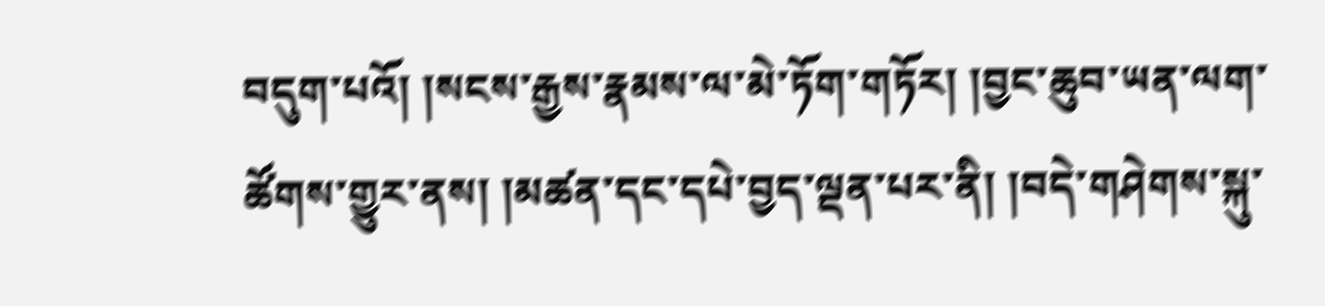བདུག་པའོ། །སངས་རྒྱས་རྣམས་ལ་མེ་ཏོག་གཏོར། །བྱང་ཆུབ་ཡན་ལག་ཚོགས་གྱུར་ནས། །མཚན་དང་དཔེ་བྱད་ལྡན་པར་ནི། །བདེ་གཤེགས་སྐུ་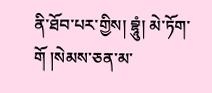ནི་ཐོབ་པར་གྱིས། བྷཱུཾ། མེ་ཏོག་གོ །སེམས་ཅན་མ་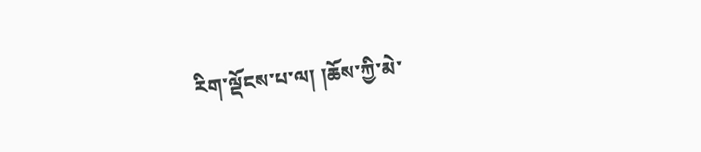རིག་ལྡོངས་པ་ལ། །ཆོས་ཀྱི་མེ་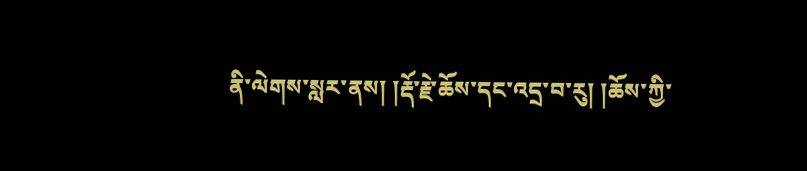ནི་ལེགས་སླར་ནས། །རྡོ་རྗེ་ཆོས་དང་འདྲ་བ་རུ། །ཆོས་ཀྱི་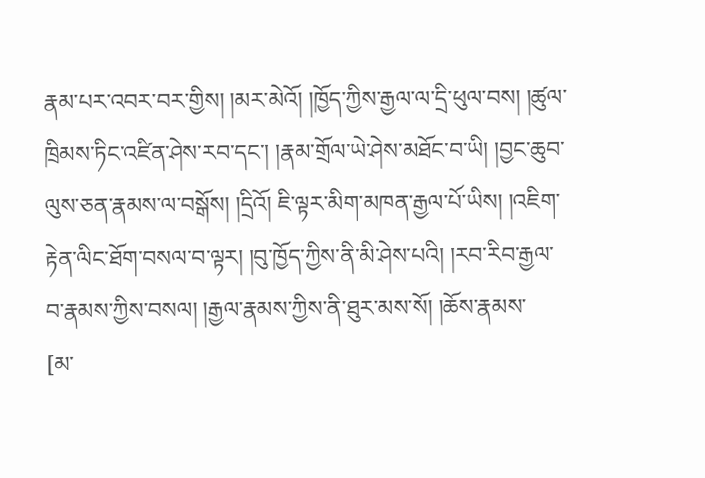རྣམ་པར་འབར་བར་གྱིས། །མར་མེའོ། །ཁྱོད་ཀྱིས་རྒྱལ་ལ་དྲི་ཕུལ་བས། །ཚུལ་ཁྲིམས་ཏིང་འཛིན་ཤེས་རབ་དང་། །རྣམ་གྲོལ་ཡེ་ཤེས་མཐོང་བ་ཡི། །བྱང་ཆུབ་ལུས་ཅན་རྣམས་ལ་བསྒོས། །དྲིའོ། ཇི་ལྟར་མིག་མཁན་རྒྱལ་པོ་ཡིས། །འཇིག་རྟེན་ལིང་ཐོག་བསལ་བ་ལྟར། །བུ་ཁྱོད་ཀྱིས་ནི་མི་ཤེས་པའི། །རབ་རིབ་རྒྱལ་བ་རྣམས་ཀྱིས་བསལ། །རྒྱལ་རྣམས་ཀྱིས་ནི་ཐུར་མས་སོ། །ཆོས་རྣམས་
[མ་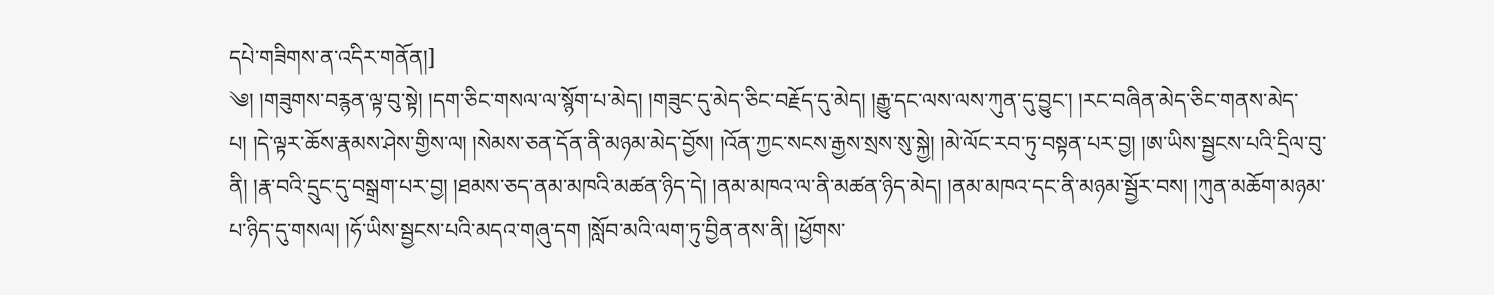དཔེ་གཟིགས་ན་འདིར་གནོན།]
༄། །གཟུགས་བརྙན་ལྟ་བུ་སྟེ། །དག་ཅིང་གསལ་ལ་སྙོག་པ་མེད། །གཟུང་དུ་མེད་ཅིང་བརྗོད་དུ་མེད། །རྒྱུ་དང་ལས་ལས་ཀུན་དུ་བྱུང་། །རང་བཞིན་མེད་ཅིང་གནས་མེད་པ། །དེ་ལྟར་ཆོས་རྣམས་ཤེས་གྱིས་ལ། །སེམས་ཅན་དོན་ནི་མཉམ་མེད་བྱོས། །འོན་ཀྱང་སངས་རྒྱས་སྲས་སུ་སྐྱེ། །མེ་ལོང་རབ་ཏུ་བསྟན་པར་བྱ། །ཨ་ཡིས་སྦྱངས་པའི་དྲིལ་བུ་ནི། །རྣ་བའི་དྲུང་དུ་བསྒྲག་པར་བྱ། །ཐམས་ཅད་ནམ་མཁའི་མཚན་ཉིད་དེ། །ནམ་མཁའ་ལ་ནི་མཚན་ཉིད་མེད། །ནམ་མཁའ་དང་ནི་མཉམ་སྦྱོར་བས། །ཀུན་མཆོག་མཉམ་པ་ཉིད་དུ་གསལ། །ཧོ་ཡིས་སྦྱངས་པའི་མདའ་གཞུ་དག །སློབ་མའི་ལག་ཏུ་བྱིན་ནས་ནི། །ཕྱོགས་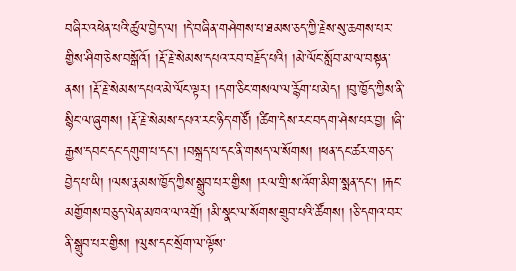བཞིར་འཕེན་པའི་ཚུལ་བྱེད་ལ། །དེ་བཞིན་གཤེགས་པ་ཐམས་ཅད་ཀྱི་རྗེས་སུ་ཆགས་པར་གྱིས་ཤིག་ཅེས་བསྒོའོ། །རྡོ་རྗེ་སེམས་དཔའ་རབ་བརྗོད་པའི། །མེ་ལོང་སློབ་མ་ལ་བསྟན་ནས། །རྡོ་རྗེ་སེམས་དཔའ་མེ་ལོང་ལྟར། །དག་ཅིང་གསལ་ལ་རྙོག་པ་མེད། །བུ་ཁྱོད་ཀྱིས་ནི་སྙིང་ལ་ཞུགས། །རྡོ་རྗེ་སེམས་དཔའ་རང་ཉིད་གཙོ། །ཚིག་དེས་རང་བདག་ཤེས་པར་བྱ། །ཞི་རྒྱས་དབང་དང་དགུག་པ་དང་། །བསྐྲད་པ་དང་ནི་གསད་ལ་སོགས། །ཕན་དང་ཚར་གཅད་བྱེད་པ་ཡི། །ལས་རྣམས་ཁྱོད་ཀྱིས་སྒྲུབ་པར་གྱིས། །རལ་གྲི་ས་འོག་མིག་སྨན་དང། །རྐང་མགྱོགས་བཅུད་ལེན་མཁའ་ལ་འགྲོ། །མི་སྣང་ལ་སོགས་གྲུབ་པའི་ཚོགས། །ཅི་དགའ་བར་ནི་སྒྲུབ་པར་གྱིས། །ལུས་དང་སྲོག་ལ་ལྟོས་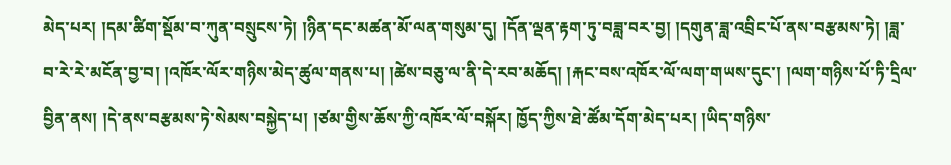མེད་པར། །དམ་ཚིག་སྡོམ་བ་ཀུན་བསྲུངས་ཏེ། །ཉིན་དང་མཚན་མོ་ལན་གསུམ་དུ། །དོན་ལྡན་རྟག་ཏུ་བཟླ་བར་བྱ། །དགུན་ཟླ་འབྲིང་པོ་ནས་བརྩམས་ཏེ། །ཟླ་བ་རེ་རེ་མངོན་བྱ་བ། །འཁོར་ལོར་གཉིས་མེད་ཚུལ་གནས་པ། །ཚེས་བཅུ་ལ་ནི་དེ་རབ་མཆོད། །རྐང་བས་འཁོར་ལོ་ལག་གཡས་དུང་། །ལག་གཉིས་པོ་ཏི་དྲིལ་བྱིན་ནས། །དེ་ནས་བརྩམས་ཏེ་སེམས་བསྐྱེད་པ། །ཙམ་གྱིས་ཆོས་ཀྱི་འཁོར་ལོ་བསྐོར། ཁྱོད་ཀྱིས་ཐེ་ཚོམ་དོག་མེད་པར། །ཡིད་གཉིས་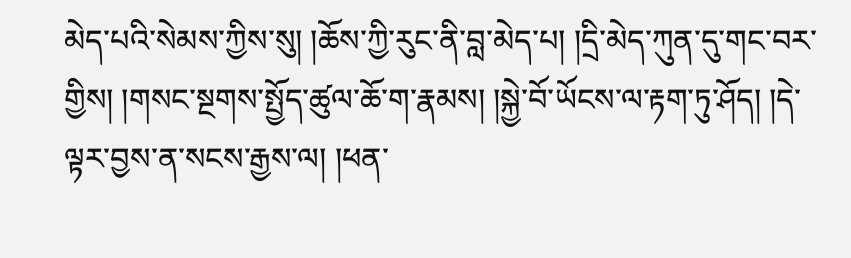མེད་པའི་སེམས་ཀྱིས་སུ། །ཆོས་ཀྱི་རུང་ནི་བླ་མེད་པ། །དྲི་མེད་ཀུན་དུ་གང་བར་གྱིས། །གསང་སྔགས་སྤྱོད་ཚུལ་ཆོ་ག་རྣམས། །སྐྱེ་བོ་ཡོངས་ལ་རྟག་ཏུ་ཤོད། །དེ་ལྟར་བྱས་ན་སངས་རྒྱས་ལ། །ཕན་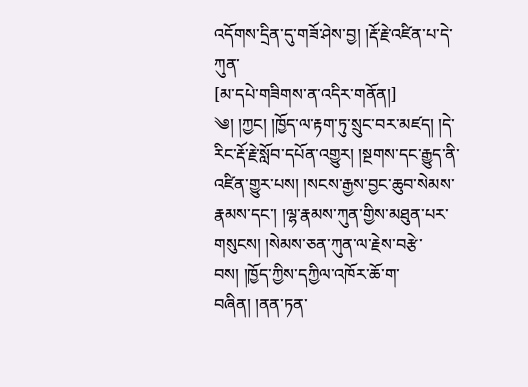འདོགས་དྲིན་དུ་གཟོ་ཤེས་བྱ། །རྡོ་རྗེ་འཛིན་པ་དེ་ཀུན་
[མ་དཔེ་གཟིགས་ན་འདིར་གནོན།]
༄། །ཀྱང། །ཁྱོད་ལ་རྟག་ཏུ་སྲུང་བར་མཛད། །དེ་རིང་རྡོ་རྗེ་སློབ་དཔོན་འགྱུར། །སྔགས་དང་རྒྱུད་ནི་འཛིན་གྱུར་པས། །སངས་རྒྱས་བྱང་ཆུབ་སེམས་རྣམས་དང་། །ལྷ་རྣམས་ཀུན་གྱིས་མཐུན་པར་གསུངས། །སེམས་ཅན་ཀུན་ལ་རྗེས་བརྩེ་བས། །ཁྱོད་ཀྱིས་དཀྱིལ་འཁོར་ཆོ་ག་བཞིན། །ནན་ཏན་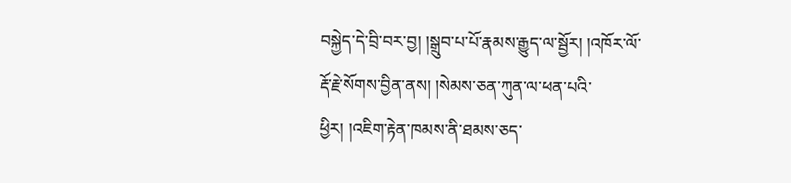བསྐྱེད་དེ་བྲི་བར་བྱ། །སྒྲུབ་པ་པོ་རྣམས་རྒྱུད་ལ་སྦྱོར། །འཁོར་ལོ་རྡོ་རྗེ་སོགས་བྱིན་ནས། །སེམས་ཅན་ཀུན་ལ་ཕན་པའི་ཕྱིར། །འཇིག་རྟེན་ཁམས་ནི་ཐམས་ཅད་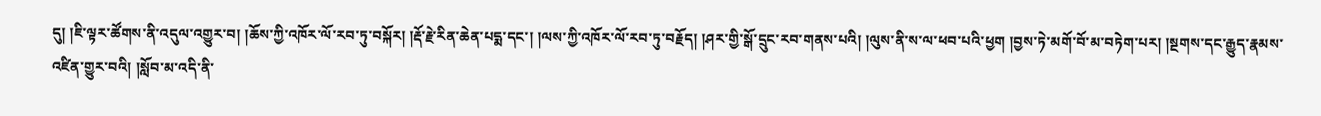དུ། །ཇི་ལྟར་ཚོགས་ནི་འདུལ་འགྱུར་བ། །ཆོས་ཀྱི་འཁོར་ལོ་རབ་ཏུ་བསྐོར། །རྡོ་རྗེ་རིན་ཆེན་པདྨ་དང་། །ལས་ཀྱི་འཁོར་ལོ་རབ་ཏུ་བརྗོད། །ཤར་གྱི་སྒོ་དྲུང་རབ་གནས་པའི། །ལུས་ནི་ས་ལ་ཕབ་པའི་ཕྱག །བྱས་ཏེ་མགོ་བོ་མ་བཏེག་པར། །སྔགས་དང་རྒྱུད་རྣམས་འཛིན་གྱུར་བའི། །སློབ་མ་འདི་ནི་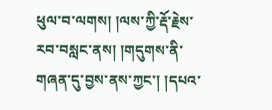ཕུལ་བ་ལགས། །ལས་ཀྱི་རྡོ་རྗེས་རབ་བསླང་ནས། །གདུགས་ནི་གཞན་དུ་བྱས་ནས་ཀྱང་། །དཔའ་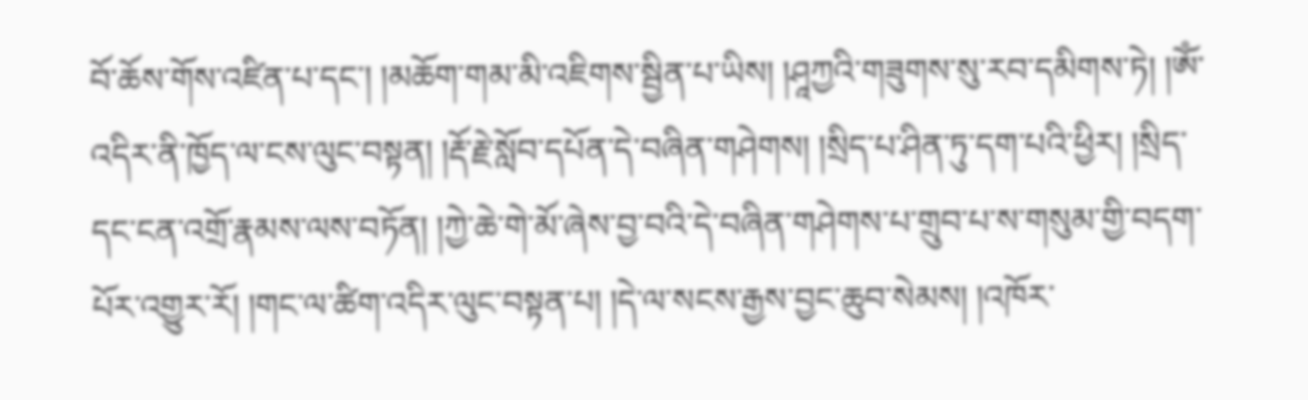བོ་ཆོས་གོས་འཛིན་པ་དང་། །མཆོག་གམ་མི་འཇིགས་སྦྱིན་པ་ཡིས། །ཤཱཀྱའི་གཟུགས་སུ་རབ་དམིགས་ཏེ། །ཨོཾ་འདིར་ནི་ཁྱོད་ལ་ངས་ལུང་བསྟན། །རྡོ་རྗེ་སློབ་དཔོན་དེ་བཞིན་གཤེགས། །སྲིད་པ་ཤིན་ཏུ་དག་པའི་ཕྱིར། །སྲིད་དང་ངན་འགྲོ་རྣམས་ལས་བཏོན། །ཀྱེ་ཆེ་གེ་མོ་ཞེས་བྱ་བའི་དེ་བཞིན་གཤེགས་པ་གྲུབ་པ་ས་གསུམ་གྱི་བདག་པོར་འགྱུར་རོ། །གང་ལ་ཚིག་འདིར་ལུང་བསྟན་པ། །དེ་ལ་སངས་རྒྱས་བྱང་ཆུབ་སེམས། །འཁོར་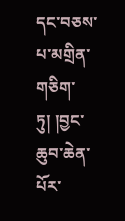དང་བཅས་པ་མགྲིན་གཅིག་ཏུ། །བྱང་ཆུབ་ཆེན་པོར་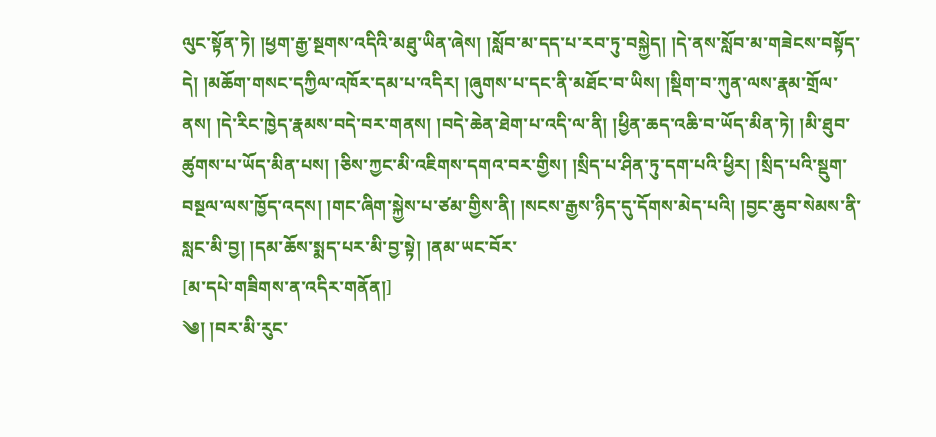ལུང་སྟོན་ཏེ། །ཕྱག་རྒྱ་སྔགས་འདིའི་མཐུ་ཡིན་ཞེས། །སློབ་མ་དད་པ་རབ་ཏུ་བསྐྱེད། །དེ་ནས་སློབ་མ་གཟེངས་བསྟོད་དེ། །མཆོག་གསང་དཀྱིལ་འཁོར་དམ་པ་འདིར། །ཞུགས་པ་དང་ནི་མཐོང་བ་ཡིས། །སྡིག་བ་ཀུན་ལས་རྣམ་གྲོལ་ནས། །དེ་རིང་ཁྱེད་རྣམས་བདེ་བར་གནས། །བདེ་ཆེན་ཐེག་པ་འདི་ལ་ནི། །ཕྱིན་ཆད་འཆི་བ་ཡོད་མིན་ཏེ། །མི་ཐུབ་ཚུགས་པ་ཡོད་མིན་པས། །ཅིས་ཀྱང་མི་འཇིགས་དགའ་བར་གྱིས། །སྲིད་པ་ཤིན་ཏུ་དག་པའི་ཕྱིར། །སྲིད་པའི་སྡུག་བསྔལ་ལས་ཁྱོད་འདས། །གང་ཞིག་སྐྱེས་པ་ཙམ་གྱིས་ནི། །སངས་རྒྱས་ཉིད་དུ་དོགས་མེད་པའི། །བྱང་ཆུབ་སེམས་ནི་སླང་མི་བྱ། །དམ་ཆོས་སྨད་པར་མི་བྱ་སྟེ། །ནམ་ཡང་བོར་
[མ་དཔེ་གཟིགས་ན་འདིར་གནོན།]
༄། །བར་མི་རུང་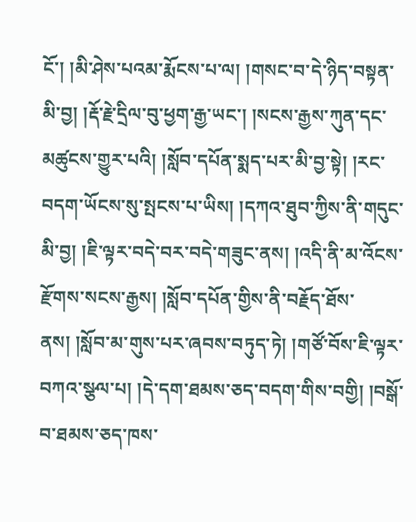ངོ་། །མི་ཤེས་པའམ་རྨོངས་པ་ལ། །གསང་བ་དེ་ཉིད་བསྟན་མི་བྱ། །རྡོ་རྗེ་དྲིལ་བུ་ཕྱག་རྒྱ་ཡང་། །སངས་རྒྱས་ཀུན་དང་མཚུངས་གྱུར་པའི། །སློབ་དཔོན་སྨད་པར་མི་བྱ་སྟེ། །རང་བདག་ཡོངས་སུ་སྤངས་པ་ཡིས། །དཀའ་ཐུབ་ཀྱིས་ནི་གདུང་མི་བྱ། །ཇི་ལྟར་བདེ་བར་བདེ་གཟུང་ནས། །འདི་ནི་མ་འོངས་རྫོགས་སངས་རྒྱས། །སློབ་དཔོན་གྱིས་ནི་བརྗོད་ཐོས་ནས། །སློབ་མ་གུས་པར་ཞབས་བཏུད་ཏེ། །གཙོ་བོས་ཇི་ལྟར་བཀའ་སྩལ་པ། །དེ་དག་ཐམས་ཅད་བདག་གིས་བགྱི། །བསྒོ་བ་ཐམས་ཅད་ཁས་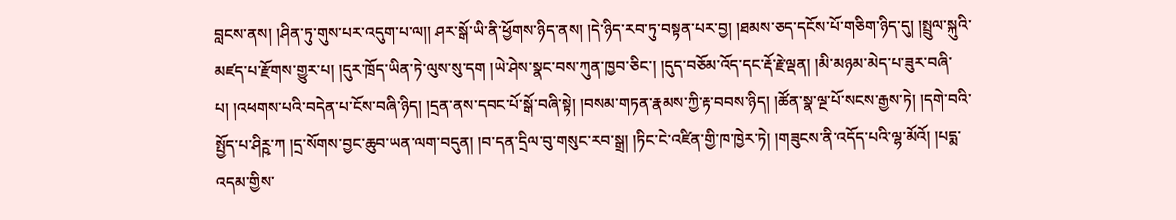བླངས་ནས། །ཤིན་ཏུ་གུས་པར་འདུག་པ་ལ།། ཤར་སྒོ་ཡི་ནི་ཕྱོགས་ཉིད་ནས། །དེ་ཉིད་རབ་ཏུ་བསྟན་པར་བྱ། །ཐམས་ཅད་དངོས་པོ་གཅིག་ཉིད་དུ། །སྤྲུལ་སྐུའི་མཛད་པ་རྫོགས་གྱུར་པ། །དུར་ཁྲོད་ཡིན་ཏེ་ལུས་སུ་དག །ཡེ་ཤེས་སྣང་བས་ཀུན་ཁྱབ་ཅིང་། །དུད་བཅོམ་འོད་དང་རྡོ་རྗེ་ལྡན། །མི་མཉམ་མེད་པ་ཟུར་བཞི་པ། །འཕགས་པའི་བདེན་པ་ངོས་བཞི་ཉིད། །དྲན་ནས་དབང་པོ་སྒོ་བཞི་སྟེ། །བསམ་གཏན་རྣམས་ཀྱི་རྟ་བབས་ཉིད། །ཚོན་སྣ་ལྔ་པོ་སངས་རྒྱས་ཏེ། །དགེ་བའི་སྤྱོད་པ་ཤིཪྵ་ཀ །དྲ་སོགས་བྱང་ཆུབ་ཡན་ལག་བདུན། །བ་དན་དྲིལ་བུ་གསུང་རབ་སྒྲ། །ཏིང་ངེ་འཛིན་གྱི་ཁ་ཁྱེར་ཏེ། །གཟུངས་ནི་འདོད་པའི་ལྷ་མོའོ། །པདྨ་འདམ་གྱིས་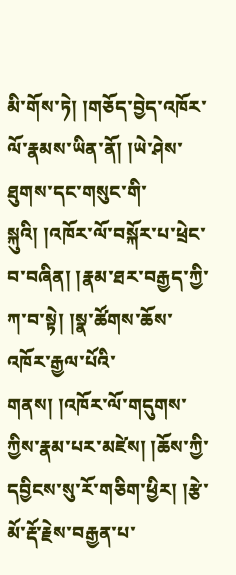མི་གོས་ཏེ། །གཅོད་བྱེད་འཁོར་ལོ་རྣམས་ཡིན་ནོ། །ཡེ་ཤེས་ཐུགས་དང་གསུང་གི་སྐུའི། །འཁོར་ལོ་བསྐོར་པ་ཕྲེང་བ་བཞིན། །རྣམ་ཐར་བརྒྱད་ཀྱི་ཀ་བ་སྟེ། །སྣ་ཚོགས་ཆོས་འཁོར་རྒྱལ་པོའི་གནས། །འཁོར་ལོ་གདུགས་ཀྱིས་རྣམ་པར་མཛེས། །ཆོས་ཀྱི་དབྱིངས་སུ་རོ་གཅིག་ཕྱིར། །རྩེ་མོ་རྡོ་རྗེས་བརྒྱན་པ་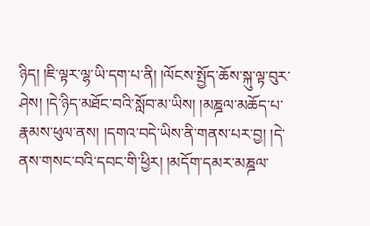ཉིད། །ཇི་ལྟར་ལྷ་ཡི་དག་པ་ནི། །ལོངས་སྤྱོད་ཆོས་སྐུ་ལྟ་བུར་ཤེས། །དེ་ཉིད་མཐོང་བའི་སློབ་མ་ཡིས། །མཎྜལ་མཆོད་པ་རྣམས་ཕུལ་ནས། །དགའ་བདེ་ཡིས་ནི་གནས་པར་བྱ། །དེ་ནས་གསང་བའི་དབང་གི་ཕྱིར། །མདོག་དམར་མཎྜལ་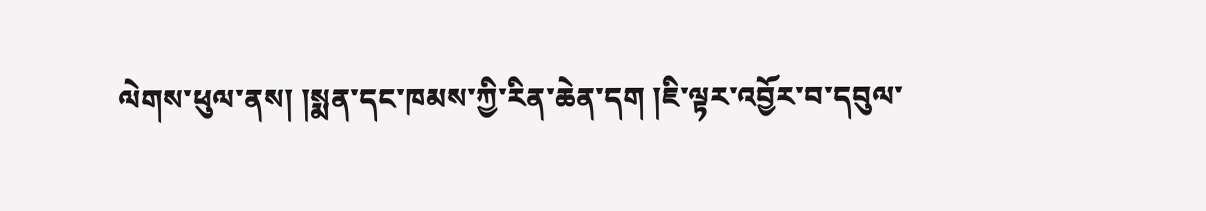ལེགས་ཕུལ་ནས། །སྨན་དང་ཁམས་ཀྱི་རིན་ཆེན་དག །ཇི་ལྟར་འབྱོར་བ་དབུལ་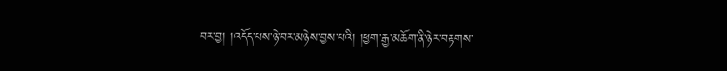བར་བྱ། །འདོད་པས་ཉེ་བར་མཉེས་བྱས་པའི། །ཕྱག་རྒྱ་མཆོག་ནི་ཉེར་བརྟགས་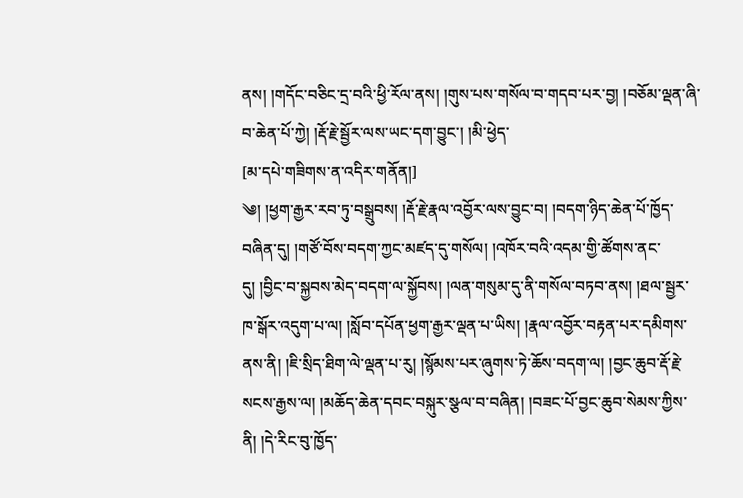ནས། །གདོང་བཅིང་དྲ་བའི་ཕྱི་རོལ་ནས། །གུས་པས་གསོལ་བ་གདབ་པར་བྱ། །བཅོམ་ལྡན་ཞི་བ་ཆེན་པོ་ཀྱེ། །རྡོ་རྗེ་སྦྱོར་ལས་ཡང་དག་བྱུང་། །མི་ཕྱེད་
[མ་དཔེ་གཟིགས་ན་འདིར་གནོན།]
༄། །ཕྱག་རྒྱར་རབ་ཏུ་བསྒྲུབས། །རྡོ་རྗེ་རྣལ་འབྱོར་ལས་བྱུང་བ། །བདག་ཉིད་ཆེན་པོ་ཁྱོད་བཞིན་དུ། །གཙོ་བོས་བདག་ཀྱང་མཛད་དུ་གསོལ། །འཁོར་བའི་འདམ་གྱི་ཚོགས་ནང་དུ། །བྱིང་བ་སྐྱབས་མེད་བདག་ལ་སྐྱོབས། །ལན་གསུམ་དུ་ནི་གསོལ་བཏབ་ནས། །ཐལ་སྦྱར་ཁ་སྒོར་འདུག་པ་ལ། །སློབ་དཔོན་ཕྱག་རྒྱར་ལྡན་པ་ཡིས། །རྣལ་འབྱོར་བརྟན་པར་དམིགས་ནས་ནི། །ཇི་སྲིད་ཐིག་ལེ་ལྡན་པ་རུ། །སྙོམས་པར་ཞུགས་ཏེ་ཆོས་བདག་ལ། །བྱང་ཆུབ་རྡོ་རྗེ་སངས་རྒྱས་ལ། །མཆོད་ཆེན་དབང་བསྐུར་སྩལ་བ་བཞིན། །བཟང་པོ་བྱང་ཆུབ་སེམས་ཀྱིས་ནི། །དེ་རིང་བུ་ཁྱོད་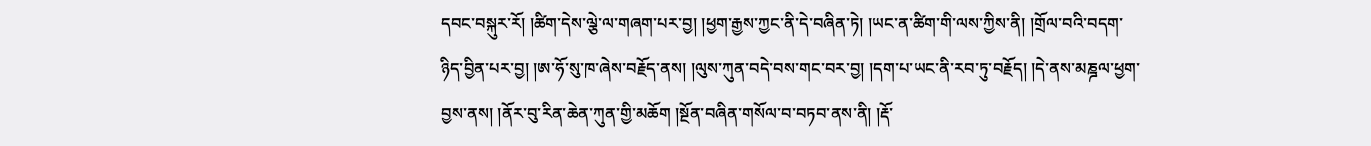དབང་བསྐུར་རོ། །ཚིག་དེས་ལྕེ་ལ་གཞག་པར་བྱ། །ཕྱག་རྒྱས་ཀྱང་ནི་དེ་བཞིན་ཏེ། །ཡང་ན་ཚིག་གི་ལས་ཀྱིས་ནི། །གྲོལ་བའི་བདག་ཉིད་བྱིན་པར་བྱ། །ཨ་ཧོ་སུ་ཁ་ཞེས་བརྗོད་ནས། །ལུས་ཀུན་བདེ་བས་གང་བར་བྱ། །དག་པ་ཡང་ནི་རབ་ཏུ་བརྗོད། །དེ་ནས་མཎྜལ་ཕྱག་བྱས་ནས། །ནོར་བུ་རིན་ཆེན་ཀུན་གྱི་མཆོག །སྔོན་བཞིན་གསོལ་བ་བཏབ་ནས་ནི། །རྡོ་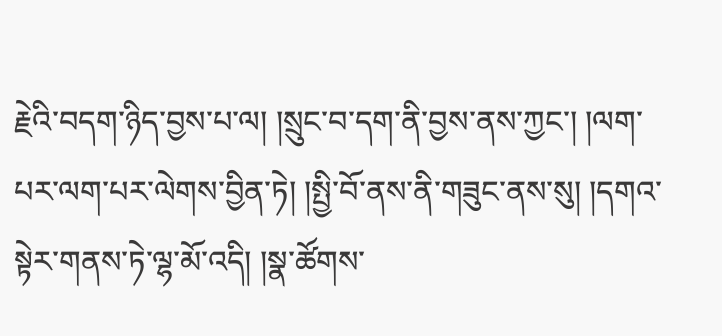རྗེའི་བདག་ཉིད་བྱས་པ་ལ། །སྲུང་བ་དག་ནི་བྱས་ནས་ཀྱང་། །ལག་པར་ལག་པར་ལེགས་བྱིན་ཏེ། །སྤྱི་བོ་ནས་ནི་གཟུང་ནས་སུ། །དགའ་སྟེར་གནས་ཏེ་ལྷ་མོ་འདི། །སྣ་ཚོགས་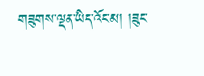གཟུགས་ལྡན་ཡིད་འོང་མ། །ཟུང་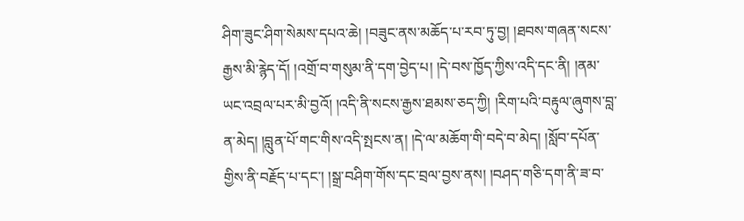ཤིག་ཟུང་ཤིག་སེམས་དཔའ་ཆེ། །བཟུང་ནས་མཆོད་པ་རབ་ཏུ་བྱ། །ཐབས་གཞན་སངས་རྒྱས་མི་རྙེད་དོ། །འགྲོ་བ་གསུམ་ནི་དག་བྱེད་པ། །དེ་བས་ཁྱོད་ཀྱིས་འདི་དང་ནི། །ནམ་ཡང་འབྲལ་པར་མི་བྱའོ། །འདི་ནི་སངས་རྒྱས་ཐམས་ཅད་ཀྱི། །རིག་པའི་བརྟུལ་ཞུགས་བླ་ན་མེད། །བླུན་པོ་གང་གིས་འདི་སྤངས་ན། །དེ་ལ་མཆོག་གི་བདེ་བ་མེད། །སློབ་དཔོན་གྱིས་ནི་བརྗོད་པ་དང་། །སྒྲ་བཤིག་གོས་དང་བྲལ་བྱས་ནས། །བཤད་གཅི་དག་ནི་ཟ་བ་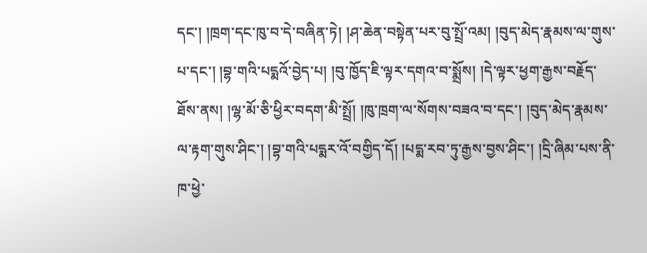དང་། །ཁྲག་དང་ཁུ་བ་དེ་བཞིན་ཏེ། །ཤ་ཆེན་བསྟེན་པར་བུ་སྤྲོ་འམ། །བུད་མེད་རྣམས་ལ་གུས་པ་དང་། །བྷ་གའི་པདྨའོ་བྱེད་པ། །བུ་ཁྱོད་ཇི་ལྟར་དགའ་བ་སྨྲོས། །དེ་ལྟར་ཕྱག་རྒྱས་བརྗོད་ཐོས་ནས། །ལྷ་མོ་ཅི་ཕྱིར་བདག་མི་སྤྲོ། །ཁུ་ཁྲག་ལ་སོགས་བཟའ་བ་དང་། །བུད་མེད་རྣམས་ལ་རྟག་གུས་ཤིང་། །བྷ་གའི་པདྨར་འོ་བགྱིད་དོ། །པདྨ་རབ་ཏུ་རྒྱས་བྱས་ཤིང་། །དྲི་ཞིམ་པས་ནི་ཁ་ཕྱེ་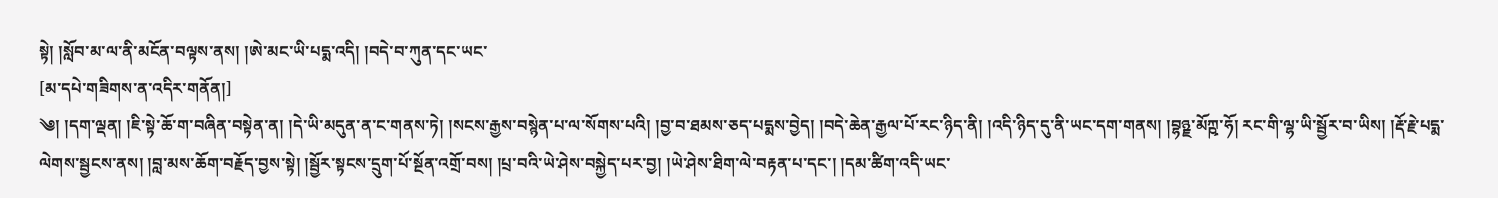སྟེ། །སློབ་མ་ལ་ནི་མངོན་བལྟས་ནས། །ཨེ་མང་ཡི་པདྨ་འདི། །བདེ་བ་ཀུན་དང་ཡང་
[མ་དཔེ་གཟིགས་ན་འདིར་གནོན།]
༄། །དག་ལྡན། །ཇི་སྟེ་ཆོ་ག་བཞིན་བསྟེན་ན། །དེ་ཡི་མདུན་ན་ང་གནས་ཏེ། །སངས་རྒྱས་བསྙེན་པ་ལ་སོགས་པའི། །བྱ་བ་ཐམས་ཅད་པདྨས་བྱེད། །བདེ་ཆེན་རྒྱལ་པོ་རང་ཉིད་ནི། །འདི་ཉིད་དུ་ནི་ཡང་དག་གནས། །བྷཉྗ་མོཀྵ་ཧོ། རང་གི་ལྷ་ཡི་སྦྱོར་བ་ཡིས། །རྡོ་རྗེ་པདྨ་ལེགས་སྦྱངས་ནས། །བླ་མས་ཆོག་བརྗོད་བྱས་སྟེ། །སྦྱོར་སྟངས་དྲུག་པོ་སྔོན་འགྲོ་བས། །པྲ་བའི་ཡེ་ཤེས་བསྐྱེད་པར་བྱ། །ཡེ་ཤེས་ཐིག་ལེ་བརྟན་པ་དང་། །དམ་ཚིག་འདི་ཡང་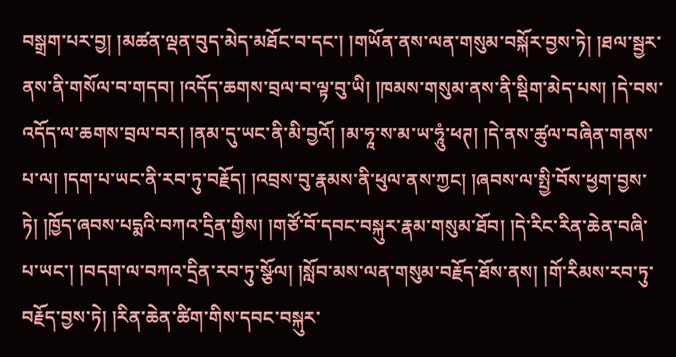བསྒྲག་པར་བྱ། །མཚན་ལྡན་བུད་མེད་མཐོང་བ་དང་། །གཡོན་ནས་ལན་གསུམ་བསྐོར་བྱས་ཏེ། །ཐལ་སྦྱར་ནས་ནི་གསོལ་བ་གདབ། །འདོད་ཆགས་བྲལ་བ་ལྟ་བུ་ཡི། །ཁམས་གསུམ་ནས་ནི་སྡིག་མེད་པས། །དེ་བས་འདོད་ལ་ཆགས་བྲལ་བར། །ནམ་དུ་ཡང་ནི་མི་བྱའོ། །མ་ཧཱ་ས་མ་ཡ་ཧཱུཾ་ཕཊ། །དེ་ནས་ཚུལ་བཞིན་གནས་པ་ལ། །དག་པ་ཡང་ནི་རབ་ཏུ་བརྗོད། །འབྲས་བུ་རྣམས་ནི་ཕུལ་ནས་ཀྱང། །ཞབས་ལ་སྤྱི་བོས་ཕྱག་བྱས་ཏེ། །ཁྱོད་ཞབས་པདྨའི་བཀའ་དྲིན་གྱིས། །གཙོ་བོ་དབང་བསྐུར་རྣམ་གསུམ་ཐོབ། །དེ་རིང་རིན་ཆེན་བཞི་པ་ཡང་། །བདག་ལ་བཀའ་དྲིན་རབ་ཏུ་སྩོལ། །སློབ་མས་ལན་གསུམ་བརྗོད་ཐོས་ནས། །གོ་རིམས་རབ་ཏུ་བརྗོད་བྱས་ཏེ། །རིན་ཆེན་ཚིག་གིས་དབང་བསྐུར་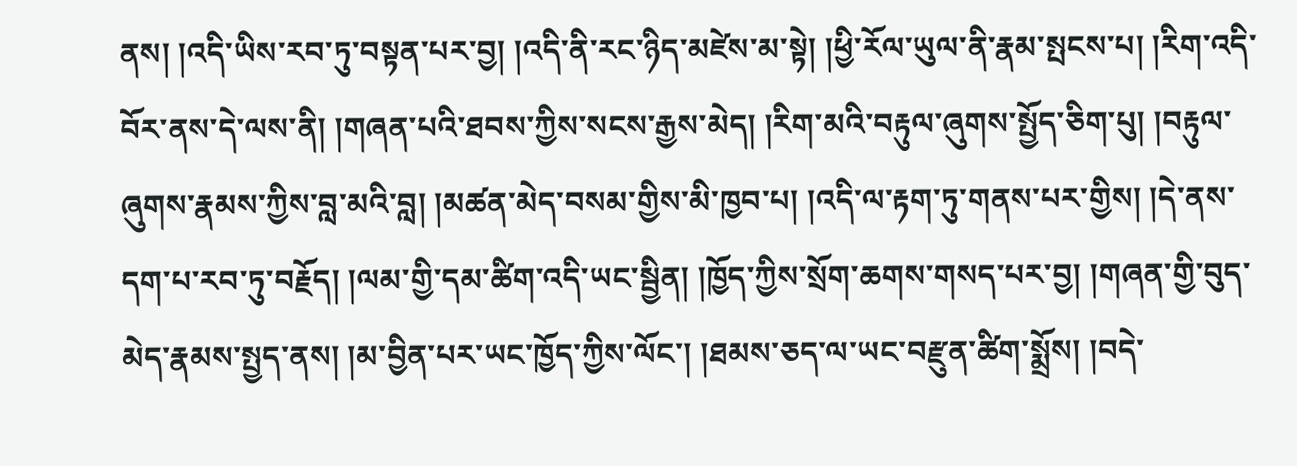ནས། །འདི་ཡིས་རབ་ཏུ་བསྟན་པར་བྱ། །འདི་ནི་རང་ཉིད་མཛེས་མ་སྟེ། །ཕྱི་རོལ་ཡུལ་ནི་རྣམ་སྤངས་པ། །རིག་འདི་བོར་ནས་དེ་ལས་ནི། །གཞན་པའི་ཐབས་ཀྱིས་སངས་རྒྱས་མེད། །རིག་མའི་བརྟུལ་ཞུགས་སྤྱོད་ཅིག་པུ། །བརྟུལ་ཞུགས་རྣམས་ཀྱིས་བླ་མའི་བླ། །མཚན་མེད་བསམ་གྱིས་མི་ཁྱབ་པ། །འདི་ལ་རྟག་ཏུ་གནས་པར་གྱིས། །དེ་ནས་དག་པ་རབ་ཏུ་བརྗོད། །ལམ་གྱི་དམ་ཚིག་འདི་ཡང་སྦྱིན། །ཁྱོད་ཀྱིས་སྲོག་ཆགས་གསད་པར་བྱ། །གཞན་གྱི་བུད་མེད་རྣམས་སྤྱད་ནས། །མ་བྱིན་པར་ཡང་ཁྱོད་ཀྱིས་ལོང་། །ཐམས་ཅད་ལ་ཡང་བརྫུན་ཚིག་སྨྲོས། །བདེ་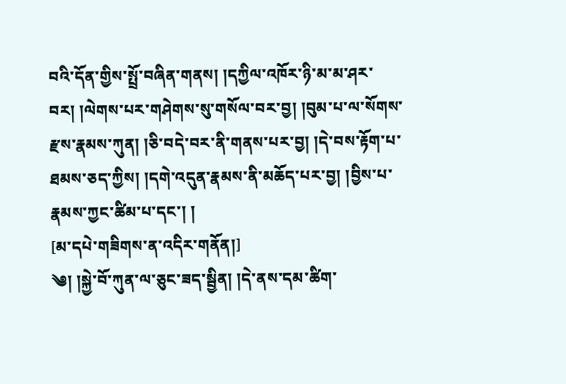བའི་དོན་གྱིས་སྤྲོ་བཞིན་གནས། །དཀྱིལ་འཁོར་ཉི་མ་མ་ཤར་བར། །ལེགས་པར་གཤེགས་སུ་གསོལ་བར་བྱ། །བུམ་པ་ལ་སོགས་རྫས་རྣམས་ཀུན། །ཅི་བདེ་བར་ནི་གནས་པར་བྱ། །དེ་བས་རྟོག་པ་ཐམས་ཅད་ཀྱིས། །དགེ་འདུན་རྣམས་ནི་མཆོད་པར་བྱ། །བྱིས་པ་རྣམས་ཀྱང་ཚིམ་པ་དང་། །
[མ་དཔེ་གཟིགས་ན་འདིར་གནོན།]
༄། །སྐྱེ་བོ་ཀུན་ལ་ཅུང་ཟད་སྦྱིན། །དེ་ནས་དམ་ཚིག་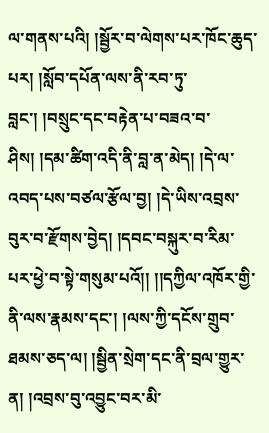ལ་གནས་པའི། །སྦྱོར་བ་ལེགས་པར་ཁོང་ཆུད་པར། །སློབ་དཔོན་ལས་ནི་རབ་ཏུ་བླང་། །བསྲུང་དང་བརྟེན་པ་བཟའ་བ་ཤིས། །དམ་ཚིག་འདི་ནི་བླ་ན་མེད། །དེ་ལ་འབད་པས་བཙལ་རྩོལ་བྱ། །དེ་ཡིས་འབྲས་བུར་བ་རྫོགས་བྱེད། །དབང་བསྐུར་བ་རིམ་པར་ཕྱེ་བ་སྟེ་གསུམ་པའོ།། །།དཀྱིལ་འཁོར་གྱི་ནི་ལས་རྣམས་དང་། །ལས་ཀྱི་དངོས་གྲུབ་ཐམས་ཅད་ལ། །སྦྱིན་སྲེག་དང་ནི་བྲལ་གྱུར་ན། །འབྲས་བུ་འབྱུང་བར་མི་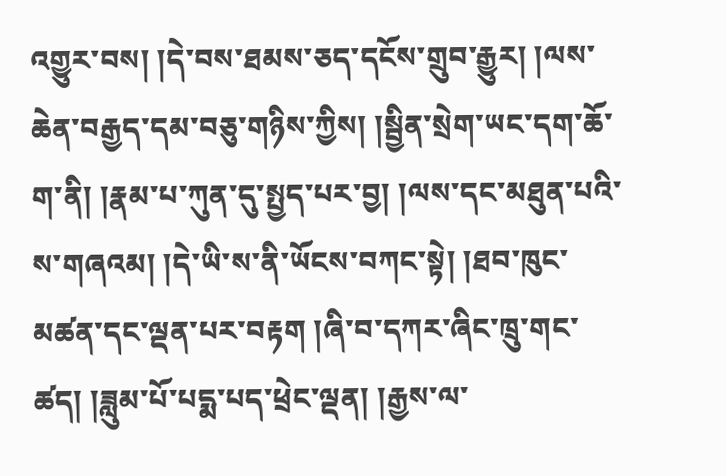འགྱུར་བས། །དེ་བས་ཐམས་ཅད་དངོས་གྲུབ་རྒྱུར། །ལས་ཆེན་བརྒྱད་དམ་བཅུ་གཉིས་ཀྱིས། །སྦྱིན་སྲེག་ཡང་དག་ཆོ་ག་ནི། །རྣམ་པ་ཀུན་དུ་སྤྱད་པར་བྱ། །ལས་དང་མཐུན་པའི་ས་གཞའམ། །དེ་ཡི་ས་ནི་ཡོངས་བཀང་སྟེ། །ཐབ་ཁུང་མཚན་དང་ལྡན་པར་བརྟག །ཞི་བ་དཀར་ཞིང་ཁྲུ་གང་ཚད། །ཟླུམ་པོ་པདྨ་པད་ཕྲེང་ལྡན། །རྒྱས་ལ་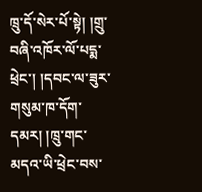ཁྲུ་དོ་སེར་པོ་སྟེ། །གྲུ་བཞི་འཁོར་ལོ་པདྨ་ཕྲེང་། །དབང་ལ་ཟུར་གསུམ་ཁ་དོག་དམར། །ཁྲུ་གང་མདའ་ཡི་ཕྲེང་བས་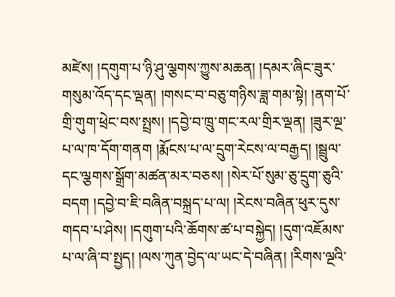མཛེས། །དགུག་པ་ཉི་ཤུ་ལྕགས་ཀྱུས་མཆན། །དམར་ཞིང་ཟུར་གསུམ་འོད་དང་ལྡན། །གསང་བ་བཅུ་གཉིས་ཟླ་གམ་སྟེ། །ནག་པོ་གྲི་གུག་ཕྲེང་བས་སྤྲས། །དབྱེ་བ་ཁྲུ་གང་རལ་གྲིར་ལྡན། །ཟུར་ལྔ་པ་ལ་ཁ་དོག་གནག །རྨོངས་པ་ལ་དྲུག་རེངས་ལ་བརྒྱད། །སྦྲུལ་དང་ལྕགས་སྒྲོག་མཚན་མར་བཅས། །སེར་པོ་སུམ་ཅུ་དྲུག་ཅུའི་བདག །དབྱེ་བ་ཇི་བཞིན་བསྐྲད་པ་ལ། །རེངས་བཞིན་ཕུར་དུས་གདབ་པ་ཤེས། །དགུག་པའི་ཆོགས་ཚ་པ་བསྐྱེད། །དུག་འཇོམས་པ་ལ་ཞི་བ་སྤྱད། །ལས་ཀུན་བྱེད་ལ་ཡང་དེ་བཞིན། །རིགས་ལྔའི་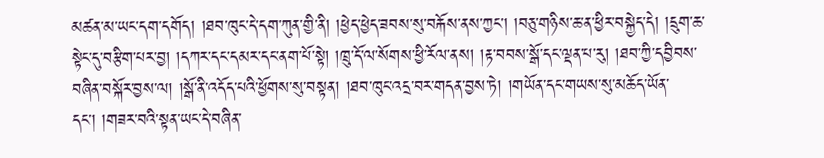མཚན་མ་ཡང་དག་དགོད། །ཐབ་ཁུང་དེ་དག་ཀུན་གྱི་ནི། །ཕྱེད་ཕྱེད་ཟབས་སུ་བརྐོས་ནས་ཀྱང་། །བཅུ་གཉིས་ཆ་ན་ཕྱིར་བསྐྱེད་དེ། །དྲུག་ཆ་སྟེང་དུ་བརྩིག་པར་བྱ། །དཀར་དང་དམར་དང་ནག་པོ་སྟེ། །ཁྲུ་དོ་ལ་སོགས་ཕྱི་རོལ་ནས། །རྟ་བབས་སྒོ་དང་ལྡན་པ་རུ། །ཐབ་ཀྱི་དབྱིབས་བཞིན་བསྐོར་བྱས་ལ། །སྒོ་ནི་འདོད་པའི་ཕྱོགས་སུ་བསྟན། །ཐབ་ཁུང་འདྲ་བར་གདན་བྱས་ཏེ། །གཡོན་དང་གཡས་སུ་མཆོད་ཡོན་དང་། །གཟར་བའི་སྟན་ཡང་དེ་བཞིན་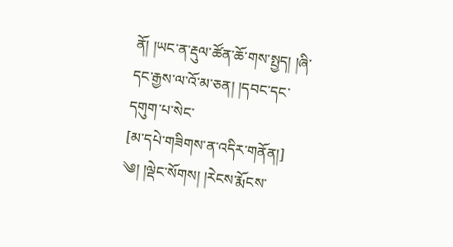ནོ། །ཡང་ན་རྡུལ་ཚོན་ཆོ་གས་སྤྱད། །ཞི་དང་རྒྱས་ལ་འོ་མ་ཅན། །དབང་དང་དགུག་པ་སེང་
[མ་དཔེ་གཟིགས་ན་འདིར་གནོན།]
༄། །ལྡེང་སོགས། །རེངས་རྨོངས་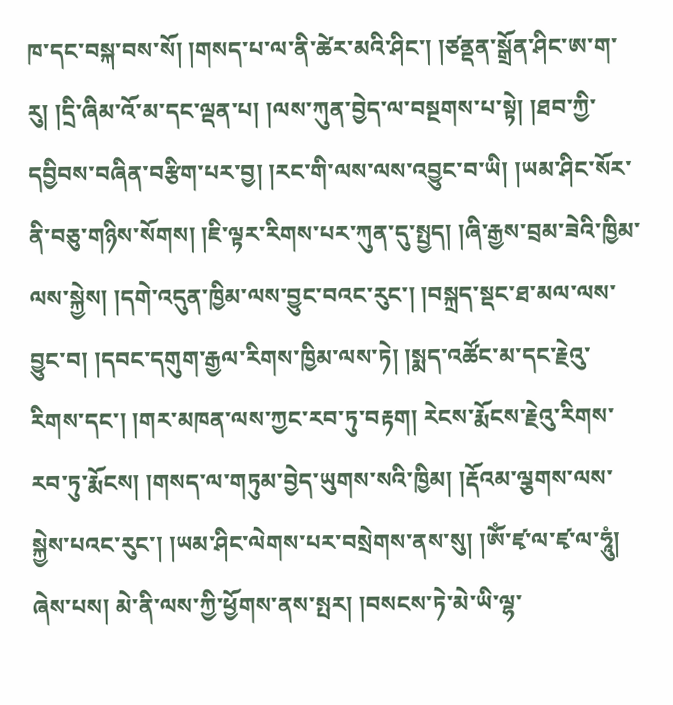ཁ་དང་བསྐ་བས་སོ། །གསད་པ་ལ་ནི་ཚེར་མའི་ཤིང་། །ཙནྡན་སྒྲོན་ཤིང་ཨ་ག་རུ། །དྲི་ཞིམ་འོ་མ་དང་ལྡན་པ། །ལས་ཀུན་བྱེད་ལ་བསྔགས་པ་སྟེ། །ཐབ་ཀྱི་དབྱིབས་བཞིན་བརྩིག་པར་བྱ། །རང་གི་ལས་ལས་འབྱུང་བ་ཡི། །ཡམ་ཤིང་སོར་ནི་བཅུ་གཉིས་སོགས། །ཇི་ལྟར་རིགས་པར་ཀུན་དུ་སྤྱད། །ཞི་རྒྱས་བྲམ་ཟེའི་ཁྱིམ་ལས་སྐྱེས། །དགེ་འདུན་ཁྱིམ་ལས་བྱུང་བའང་རུང་། །བསྐྲད་སྡང་ཐ་མལ་ལས་བྱུང་བ། །དབང་དགུག་རྒྱལ་རིགས་ཁྱིམ་ལས་ཏེ། །སྨད་འཚོང་མ་དང་རྗེའུ་རིགས་དང་། །གར་མཁན་ལས་ཀྱང་རབ་ཏུ་བརྟག། རེངས་རྨོངས་རྗེའུ་རིགས་རབ་ཏུ་རྨོངས། །གསད་ལ་གཏུམ་བྱེད་ཡུགས་སའི་ཁྱིམ། །རྡོའམ་ལྕགས་ལས་སྐྱེས་པའང་རུང་། །ཡམ་ཤིང་ལེགས་པར་བསྲེགས་ནས་སུ། །ཨོཾ་ཛྭ་ལ་ཛྭ་ལ་ཧཱུཾ། ཞེས་པས། མེ་ནི་ལས་ཀྱི་ཕྱོགས་ནས་སྤར། །བསངས་ཏེ་མེ་ཡི་ལྷ་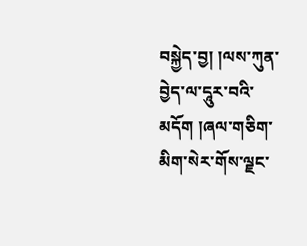བསྐྱེད་བྱ། །ལས་ཀུན་བྱེད་ལ་དཱུར་བའི་མདོག །ཞལ་གཅིག་མིག་སེར་གོས་ལྗང་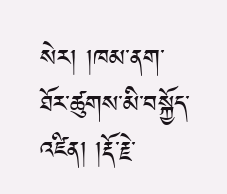སེར། །ཁམ་ནག་ཐོར་ཚུགས་མི་བསྐྱོད་འཛིན། །རྡོ་རྗེ་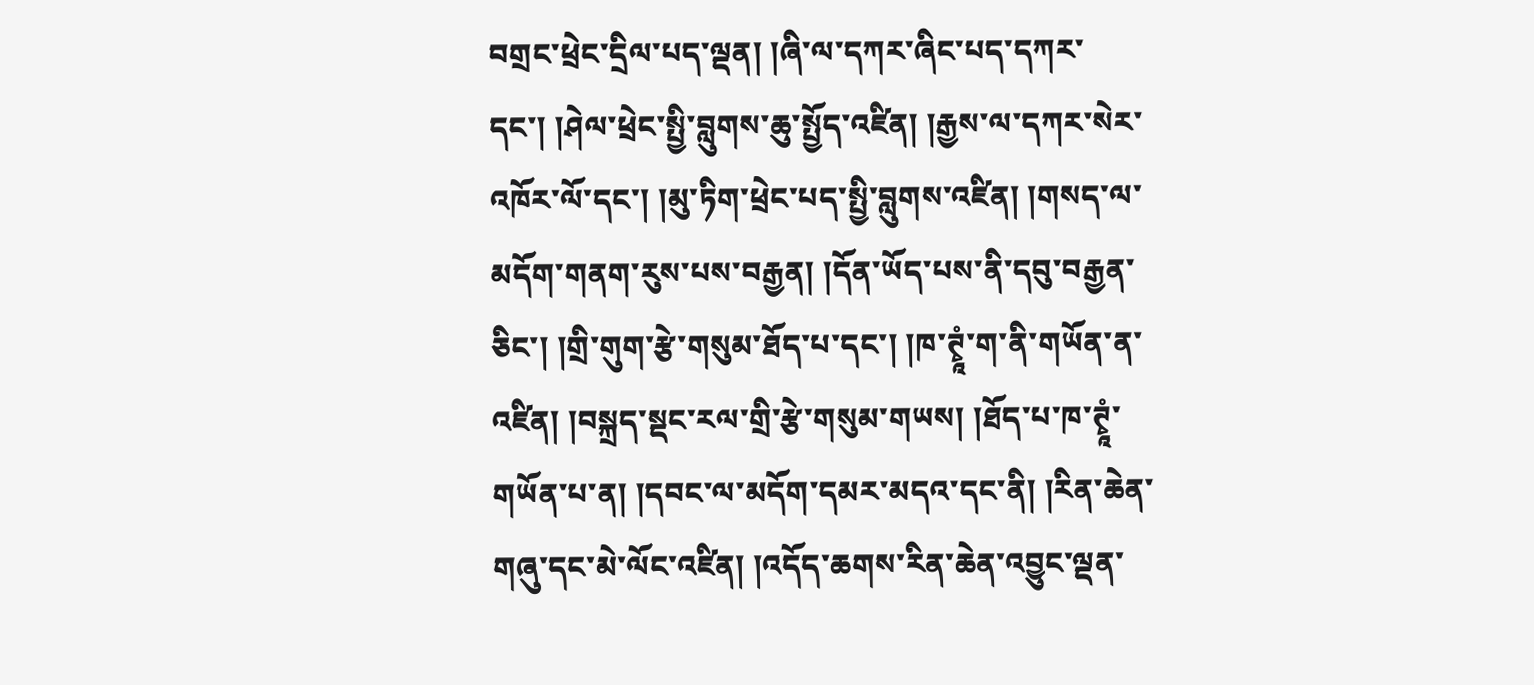བགྲང་ཕྲེང་དྲིལ་པད་ལྡན། །ཞི་ལ་དཀར་ཞིང་པད་དཀར་དང་། །ཤེལ་ཕྲེང་སྤྱི་བླུགས་ཆུ་སྤྱོད་འཛིན། །རྒྱས་ལ་དཀར་སེར་འཁོར་ལོ་དང་། །མུ་ཏིག་ཕྲེང་པད་སྤྱི་བླུགས་འཛིན། །གསད་ལ་མདོག་གནག་རུས་པས་བརྒྱན། །དོན་ཡོད་པས་ནི་དབུ་བརྒྱན་ཅིང་། །གྲི་གུག་རྩེ་གསུམ་ཐོད་པ་དང་། །ཁ་ཊྭཱཾ་ག་ནི་གཡོན་ན་འཛིན། །བསྐྲད་སྡང་རལ་གྲི་རྩེ་གསུམ་གཡས། །ཐོད་པ་ཁ་ཊྭཱཾ་གཡོན་པ་ན། །དབང་ལ་མདོག་དམར་མདའ་དང་ནི། །རིན་ཆེན་གཞུ་དང་མེ་ལོང་འཛིན། །འདོད་ཆགས་རིན་ཆེན་འབྱུང་ལྡན་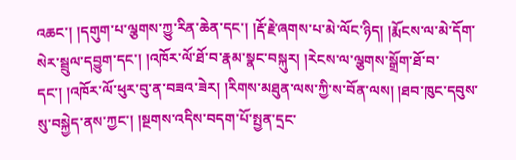འཆང་། །དགུག་པ་ལྕགས་ཀྱུ་རིན་ཆེན་དང་། །རྡོ་རྗེ་ཞགས་པ་མེ་ལོང་ཉིད། །རྨོངས་ལ་མེ་དོག་སེར་སྦྲུལ་དབྱུག་དང་། །འཁོར་ལོ་ཐོ་བ་རྣམ་སྣང་བསྐུར། །རེངས་ལ་ལྕགས་སྒྲོག་ཐོ་བ་དང་། །འཁོར་ལོ་ཕུར་བུ་ན་བཟའ་ཟེར། །རིགས་མཐུན་ལས་ཀྱི་ས་བོན་ལས། །ཐབ་ཁུང་དབུས་སུ་བསྐྱེད་ནས་ཀྱང་། །སྔགས་འདིས་བདག་པོ་སྤྱན་དྲང་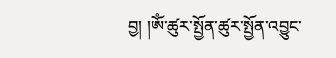བྱ། །ཨོཾ་ཚུར་སྤྱོན་ཚུར་སྤྱོན་འབྱུང་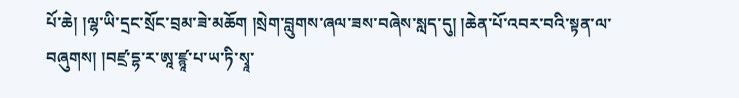པོ་ཆེ། །ལྷ་ཡི་དྲང་སྲོང་བྲམ་ཟེ་མཆོག །སྲེག་བླུགས་ཞལ་ཟས་བཞེས་སླད་དུ། །ཆེན་པོ་འབར་བའི་སྟན་ལ་བཞུགས། །བཛྲ་དྷ་ར་ཨཱ་ཛྙཱ་པ་ཡ་ཏི་སྭཱ་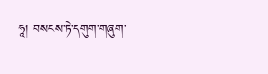ཧཱ། བསངས་ཏེ་དགུག་གཞུག་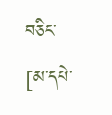བཅིང་
[མ་དཔེ་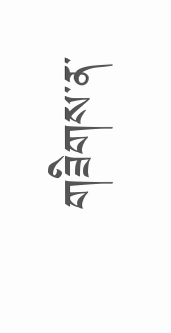གཟིགས་ན་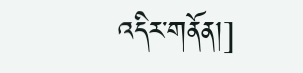འདིར་གནོན།]